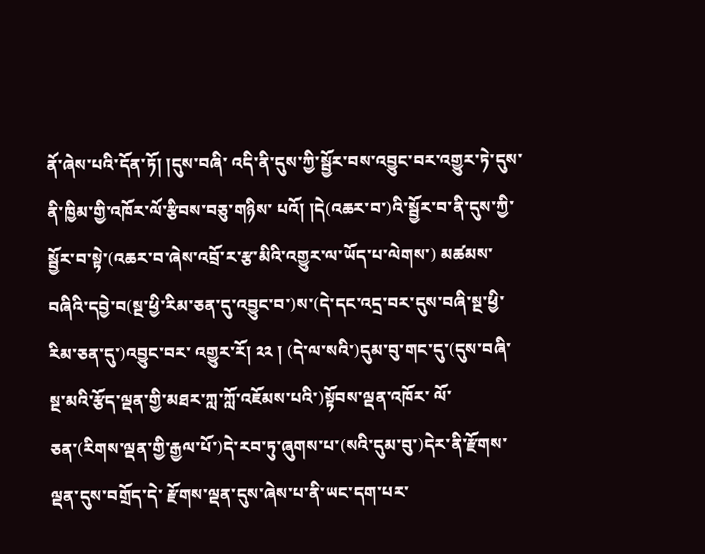ནོ་ཞེས་པའི་དོན་ཏོ། །དུས་བཞི་ འདི་ནི་དུས་ཀྱི་སྦྱོར་བས་འབྱུང་བར་འགྱུར་ཏེ་དུས་ནི་ཁྱིམ་གྱི་འཁོར་ལོ་རྩིབས་བཅུ་གཉིས་ པའོ། །དེ(འཆར་བ་)འི་སྦྱོར་བ་ནི་དུས་ཀྱི་སྦྱོར་བ་སྟེ་(འཆར་བ་ཞེས་འབྲོ་ར་རྩ་མིའི་འགྱུར་ལ་ཡོད་པ་ལེགས་) མཚམས་བཞིའི་དབྱེ་བ(སྔ་ཕྱི་རིམ་ཅན་དུ་འབྱུང་བ་)ས་(དེ་དང་འདྲ་བར་དུས་བཞི་སྔ་ཕྱི་རིམ་ཅན་དུ་)འབྱུང་བར་ འགྱུར་རོ། ༢༢ ། (དེ་ལ་སའི་)དུམ་བུ་གང་དུ་(དུས་བཞི་སྔ་མའི་རྩོད་ལྡན་གྱི་མཐར་ཀླ་ཀློ་འཇོམས་པའི་)སྟོབས་ལྡན་འཁོར་ ལོ་ཅན་(རིགས་ལྡན་གྱི་རྒྱལ་པོ་)དེ་རབ་ཏུ་ཞུགས་པ་(སའི་དུམ་བུ་)དེར་ནི་རྫོགས་ལྡན་དུས་བགྲོད་དེ་ རྫོགས་ལྡན་དུས་ཞེས་པ་ནི་ཡང་དག་པར་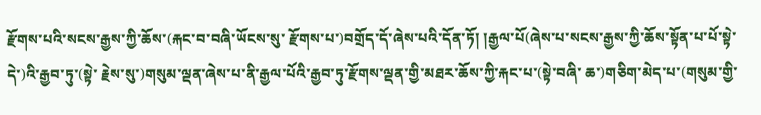རྫོགས་པའི་སངས་རྒྱས་ཀྱི་ཆོས་(རྐང་བ་བཞི་ཡོངས་སུ་ རྫོགས་པ་)བགྲོད་དོ་ཞེས་པའི་དོན་ཏོ། །རྒྱལ་པོ(ཞེས་པ་སངས་རྒྱས་ཀྱི་ཆོས་སྟོན་པ་པོ་སྟེ་དེ་)འི་རྒྱབ་ཏུ་(སྟེ་ རྗེས་སུ་)གསུམ་ལྡན་ཞེས་པ་ནི་རྒྱལ་པོའི་རྒྱབ་ཏུ་རྫོགས་ལྡན་གྱི་མཐར་ཆོས་ཀྱི་རྐང་པ་(སྟེ་བཞི་ ཆ་)གཅིག་མེད་པ་(གསུམ་གྱི་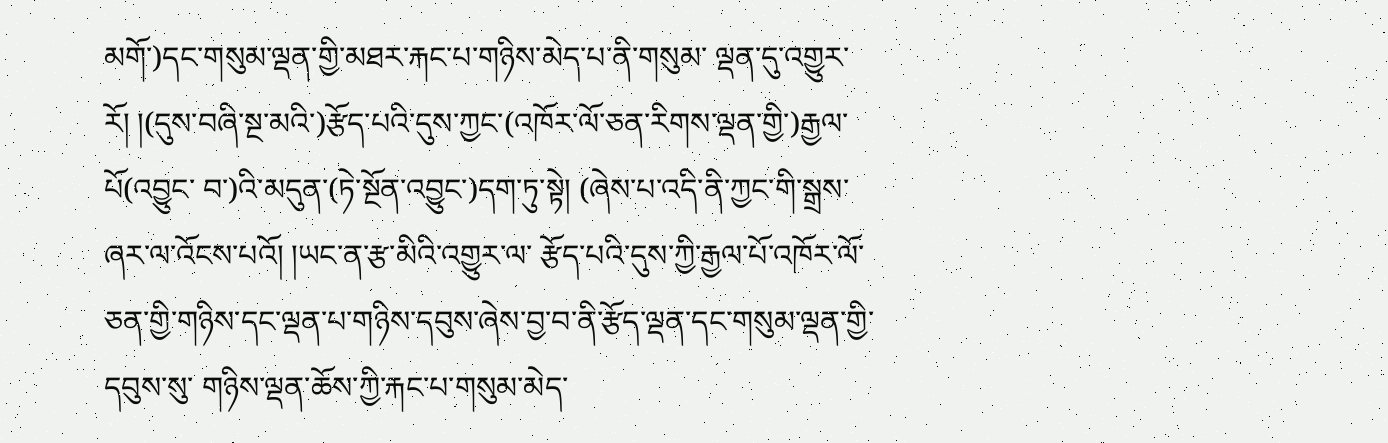མགོ་)དང་གསུམ་ལྡན་གྱི་མཐར་རྐང་པ་གཉིས་མེད་པ་ནི་གསུམ་ ལྡན་དུ་འགྱུར་རོ། །(དུས་བཞི་སྔ་མའི་)རྩོད་པའི་དུས་ཀྱང་(འཁོར་ལོ་ཅན་རིགས་ལྡན་གྱི་)རྒྱལ་པོ(འབྱུང་ བ་)འི་མདུན་(ཏེ་སྔོན་འབྱུང་)དག་ཏུ་སྟེ། (ཞེས་པ་འདི་ནི་ཀྱང་གི་སྒྲས་ཞར་ལ་འོངས་པའོ། །ཡང་ན་རྩ་མིའི་འགྱུར་ལ་ རྩོད་པའི་དུས་ཀྱི་རྒྱལ་པོ་འཁོར་ལོ་ཅན་གྱི་གཉིས་དང་ལྡན་པ་གཉིས་དབུས་ཞེས་བྱ་བ་ནི་རྩོད་ལྡན་དང་གསུམ་ལྡན་གྱི་དབུས་སུ་ གཉིས་ལྡན་ཆོས་ཀྱི་རྐང་པ་གསུམ་མེད་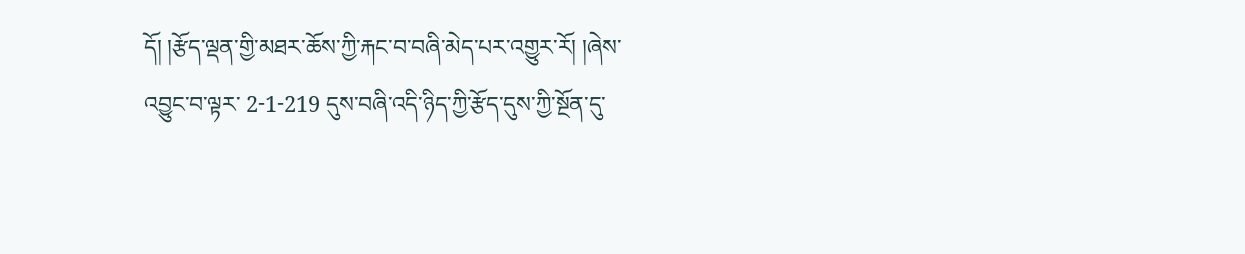དོ། །རྩོད་ལྡན་གྱི་མཐར་ཆོས་ཀྱི་རྐང་བ་བཞི་མེད་པར་འགྱུར་རོ། །ཞེས་འབྱུང་བ་ལྟར་ 2-1-219 དུས་བཞི་འདི་ཉིད་ཀྱི་རྩོད་དུས་ཀྱི་སྔོན་དུ་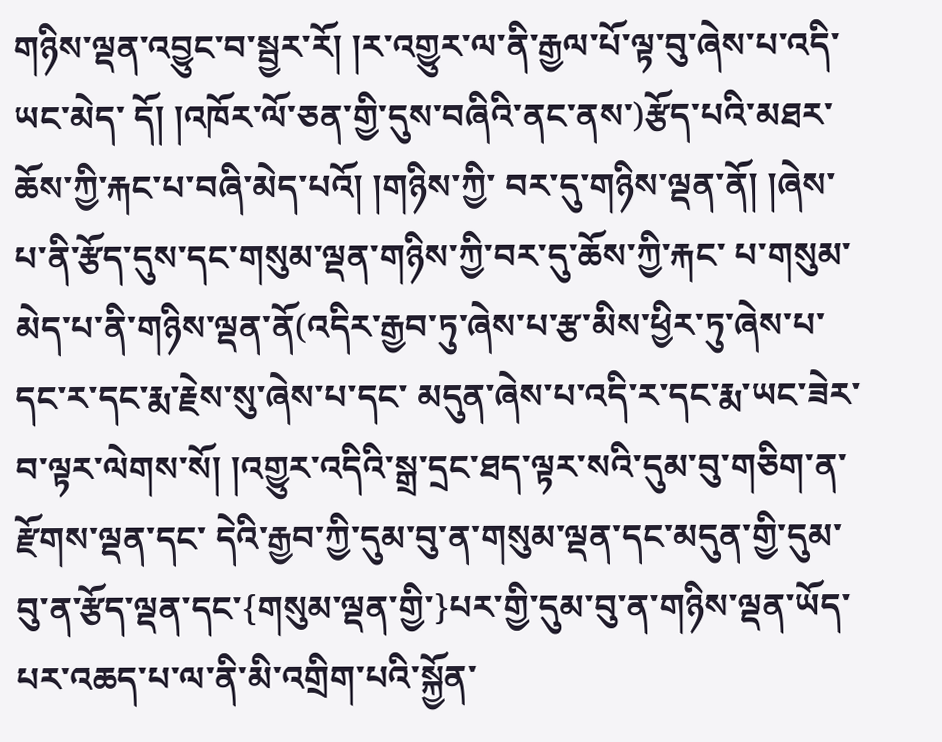གཉིས་ལྡན་འབྱུང་བ་སྦྱར་རོ། །ར་འགྱུར་ལ་ནི་རྒྱལ་པོ་ལྟ་བུ་ཞེས་པ་འདི་ཡང་མེད་ དོ། །འཁོར་ལོ་ཅན་གྱི་དུས་བཞིའི་ནང་ནས་)རྩོད་པའི་མཐར་ཆོས་ཀྱི་རྐང་པ་བཞི་མེད་པའོ། །གཉིས་ཀྱི་ བར་དུ་གཉིས་ལྡན་ནོ། །ཞེས་པ་ནི་རྩོད་དུས་དང་གསུམ་ལྡན་གཉིས་ཀྱི་བར་དུ་ཆོས་ཀྱི་རྐང་ པ་གསུམ་མེད་པ་ནི་གཉིས་ལྡན་ནོ(འདིར་རྒྱབ་ཏུ་ཞེས་པ་རྩ་མིས་ཕྱིར་ཏུ་ཞེས་པ་དང་ར་དང་རྨ་རྗེས་སུ་ཞེས་པ་དང་ མདུན་ཞེས་པ་འདི་ར་དང་རྨ་ཡང་ཟེར་བ་ལྟར་ལེགས་སོ། །འགྱུར་འདིའི་སྒྲ་དྲང་ཐད་ལྟར་སའི་དུམ་བུ་གཅིག་ན་རྫོགས་ལྡན་དང་ དེའི་རྒྱབ་ཀྱི་དུམ་བུ་ན་གསུམ་ལྡན་དང་མདུན་གྱི་དུམ་བུ་ན་རྩོད་ལྡན་དང་{གསུམ་ལྡན་གྱི་}པར་གྱི་དུམ་བུ་ན་གཉིས་ལྡན་ཡོད་ པར་འཆད་པ་ལ་ནི་མི་འགྲིག་པའི་སྐྱོན་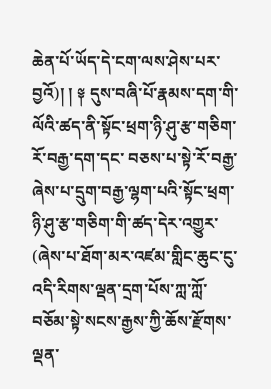ཆེན་པོ་ཡོད་དེ་ངག་ལས་ཤེས་པར་བྱའོ)། ། ༈ དུས་བཞི་པོ་རྣམས་དག་གི་ལོའི་ཚད་ནི་སྟོང་ཕྲག་ཉི་ཤུ་རྩ་གཅིག་རོ་བརྒྱ་དག་དང་ བཅས་པ་སྟེ་རོ་བརྒྱ་ཞེས་པ་དྲུག་བརྒྱ་ལྷག་པའི་སྟོང་ཕྲག་ཉི་ཤུ་རྩ་གཅིག་གི་ཚད་དེར་འགྱུར་ (ཞེས་པ་ཐོག་མར་འཛམ་གླིང་ཆུང་ངུ་འདི་རིགས་ལྡན་དྲག་པོས་ཀླ་ཀློ་བཅོམ་སྟེ་སངས་རྒྱས་ཀྱི་ཆོས་རྫོགས་ལྡན་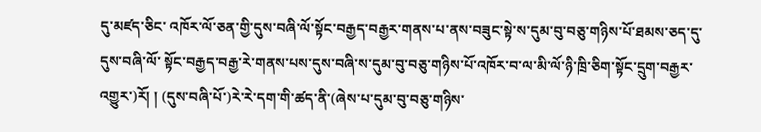དུ་མཛད་ཅིང་ འཁོར་ལོ་ཅན་གྱི་དུས་བཞི་ལོ་སྟོང་བརྒྱད་བརྒྱར་གནས་པ་ནས་བཟུང་སྟེ་ས་དུམ་བུ་བཅུ་གཉིས་པོ་ཐམས་ཅད་དུ་དུས་བཞི་ལོ་ སྟོང་བརྒྱད་བརྒྱ་རེ་གནས་པས་དུས་བཞི་ས་དུམ་བུ་བཅུ་གཉིས་པོ་འཁོར་བ་ལ་མི་ལོ་ཉི་ཁྲི་ཅིག་སྟོང་དྲུག་བརྒྱར་འགྱུར་)རོ། ། (དུས་བཞི་པོ་)རེ་རེ་དག་གི་ཚད་ནི་(ཞེས་པ་དུམ་བུ་བཅུ་གཉིས་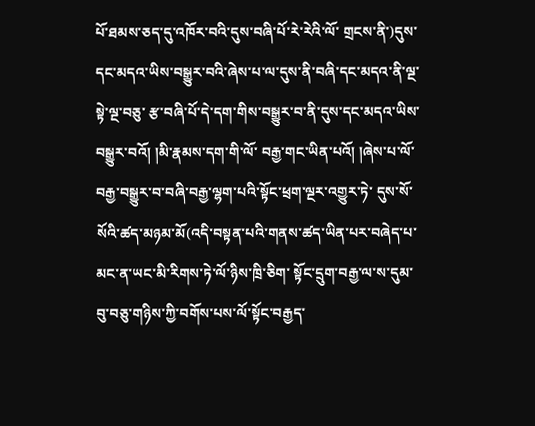པོ་ཐམས་ཅད་དུ་འཁོར་བའི་དུས་བཞི་པོ་རེ་རེའི་ལོ་ གྲངས་ནི་)དུས་དང་མདའ་ཡིས་བསྒྱུར་བའི་ཞེས་པ་ལ་དུས་ནི་བཞི་དང་མདའ་ནི་ལྔ་སྟེ་ལྔ་བཅུ་ རྩ་བཞི་པོ་དེ་དག་གིས་བསྒྱུར་བ་ནི་དུས་དང་མདའ་ཡིས་བསྒྱུར་བའོ། །མི་རྣམས་དག་གི་ལོ་ བརྒྱ་གང་ཡིན་པའོ། །ཞེས་པ་ལོ་བརྒྱ་བསྒྱུར་བ་བཞི་བརྒྱ་ལྷག་པའི་སྟོང་ཕྲག་ལྔར་འགྱུར་ཏེ་ དུས་སོ་སོའི་ཚད་མཉམ་མོ(འདི་བསྟན་པའི་གནས་ཚད་ཡིན་པར་བཞེད་པ་མང་ན་ཡང་མི་རིགས་ཏེ་ལོ་ཉིས་ཁྲི་ཅིག་ སྟོང་དྲུག་བརྒྱ་ལ་ས་དུམ་བུ་བཅུ་གཉིས་ཀྱི་བགོས་པས་ལོ་སྟོང་བརྒྱད་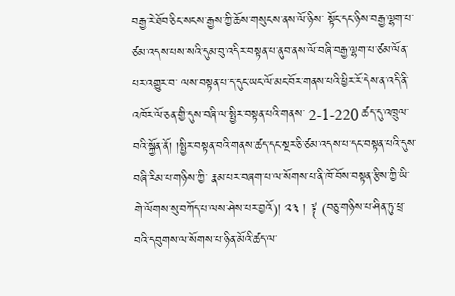བརྒྱ་རེ་ཐོབ་ཅིང་སངས་རྒྱས་ཀྱི་ཆོས་གསུངས་ནས་ལོ་ཉིས་ སྟོང་དང་ཉིས་བརྒྱ་ལྷག་པ་ཙམ་འདས་པས་སའི་དུམ་བུ་འདིར་བསྟན་པ་ནུབ་ནས་ལོ་བཞི་བརྒྱ་ལྷག་པ་ཙམ་ལོན་པར་འགྱུར་བ་ ལས་བསྟན་པ་ད་དུང་ཡང་ལོ་མང་བོར་གནས་པའི་ཕྱིར་རོ་དེས་ན་འདི་ནི་འཁོར་ལོ་ཅན་གྱི་དུས་བཞི་ལ་སྤྱིར་བསྟན་པའི་གནས་ 2-1-220 ཚད་དུ་འཁྲུལ་བའི་སྐྱོན་ནོ། །སྤྱིར་བསྟན་བའི་གནས་ཚད་དང་སྔར་ཅི་ཙམ་འདས་པ་དང་བསྟན་པའི་དུས་བཞི་རིམ་པ་གཉིས་ཀྱི་ རྣམ་པར་བཞག་པ་ལ་སོགས་པ་ནི་ཁོ་བོས་བསྟན་རྩིས་ཀྱི་ཡི་གེ་ལོགས་སུ་བཀོད་པ་ལས་ཤེས་པར་བྱའོ)། ༢༣ ། ༈ (བཅུ་གཉིས་པ་ཤིན་ཏུ་ཕྲ་བའི་དབུགས་ལ་སོགས་པ་ཉིན་མོའི་ཚད་ལ་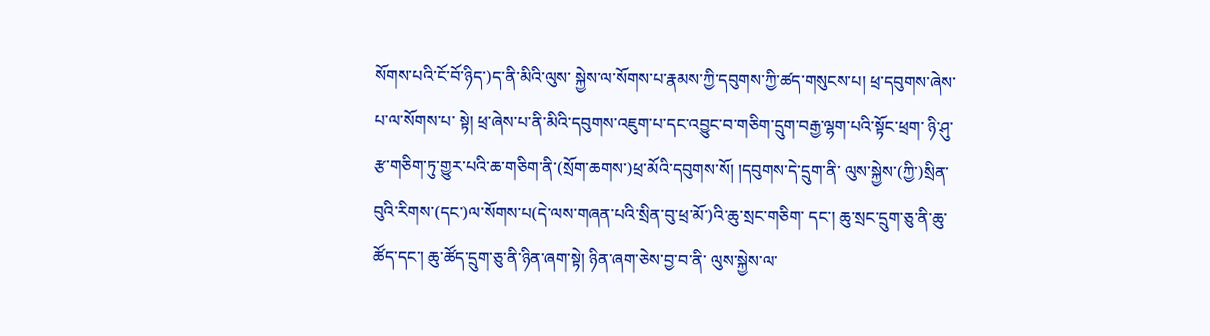སོགས་པའི་ངོ་བོ་ཉིད་)ད་ནི་མིའི་ལུས་ སྐྱེས་ལ་སོགས་པ་རྣམས་ཀྱི་དབུགས་ཀྱི་ཚད་གསུངས་པ། ཕྲ་དབུགས་ཞེས་པ་ལ་སོགས་པ་ སྟེ། ཕྲ་ཞེས་པ་ནི་མིའི་དབུགས་འཇུག་པ་དང་འབྱུང་བ་གཅིག་དྲུག་བརྒྱ་ལྷག་པའི་སྟོང་ཕྲག་ ཉི་ཤུ་རྩ་གཅིག་ཏུ་གྱུར་པའི་ཆ་གཅིག་ནི་(སྲོག་ཆགས་)ཕྲ་མོའི་དབུགས་སོ། །དབུགས་དེ་དྲུག་ནི་ ལུས་སྐྱེས་(ཀྱི་)སྲིན་བུའི་རིགས་(དང་)ལ་སོགས་པ(དེ་ལས་གཞན་པའི་སྲིན་བུ་ཕྲ་མོ་)འི་ཆུ་སྲང་གཅིག་ དང་། ཆུ་སྲང་དྲུག་ཅུ་ནི་ཆུ་ཚོད་དང་། ཆུ་ཚོད་དྲུག་ཅུ་ནི་ཉིན་ཞག་སྟེ། ཉིན་ཞག་ཅེས་བྱ་བ་ནི་ ལུས་སྐྱེས་ལ་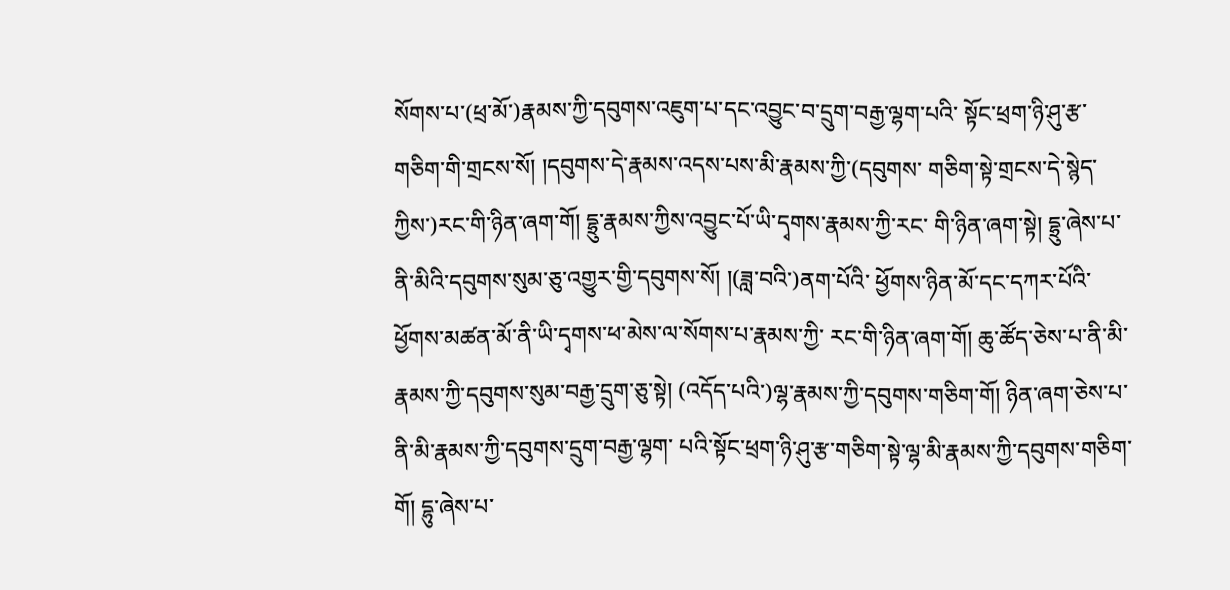སོགས་པ་(ཕྲ་མོ་)རྣམས་ཀྱི་དབུགས་འཇུག་པ་དང་འབྱུང་བ་དྲུག་བརྒྱ་ལྷག་པའི་ སྟོང་ཕྲག་ཉི་ཤུ་རྩ་གཅིག་གི་གྲངས་སོ། །དབུགས་དེ་རྣམས་འདས་པས་མི་རྣམས་ཀྱི་(དབུགས་ གཅིག་སྟེ་གྲངས་དེ་སྙེད་ཀྱིས་)རང་གི་ཉིན་ཞག་གོ། དྷྲུ་རྣམས་ཀྱིས་འབྱུང་པོ་ཡི་དྭགས་རྣམས་ཀྱི་རང་ གི་ཉིན་ཞག་སྟེ། དྷྲུ་ཞེས་པ་ནི་མིའི་དབུགས་སུམ་ཅུ་འགྱུར་གྱི་དབུགས་སོ། །(ཟླ་བའི་)ནག་པོའི་ ཕྱོགས་ཉིན་མོ་དང་དཀར་པོའི་ཕྱོགས་མཚན་མོ་ནི་ཡི་དྭགས་ཕ་མེས་ལ་སོགས་པ་རྣམས་ཀྱི་ རང་གི་ཉིན་ཞག་གོ། ཆུ་ཚོད་ཅེས་པ་ནི་མི་རྣམས་ཀྱི་དབུགས་སུམ་བརྒྱ་དྲུག་ཅུ་སྟེ། (འདོད་པའི་)ལྷ་རྣམས་ཀྱི་དབུགས་གཅིག་གོ། ཉིན་ཞག་ཅེས་པ་ནི་མི་རྣམས་ཀྱི་དབུགས་དྲུག་བརྒྱ་ལྷག་ པའི་སྟོང་ཕྲག་ཉི་ཤུ་རྩ་གཅིག་སྟེ་ལྷ་མི་རྣམས་ཀྱི་དབུགས་གཅིག་གོ། དྷུ་ཞེས་པ་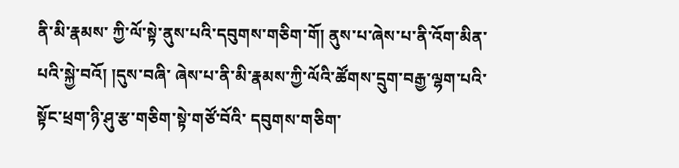ནི་མི་རྣམས་ ཀྱི་ལོ་སྟེ་ནུས་པའི་དབུགས་གཅིག་གོ། ནུས་པ་ཞེས་པ་ནི་འོག་མིན་པའི་སྐྱེ་བའོ། །དུས་བཞི་ ཞེས་པ་ནི་མི་རྣམས་ཀྱི་ལོའི་ཚོགས་དྲུག་བརྒྱ་ལྷག་པའི་སྟོང་ཕྲག་ཉི་ཤུ་རྩ་གཅིག་སྟེ་གཙོ་བོའི་ དབུགས་གཅིག་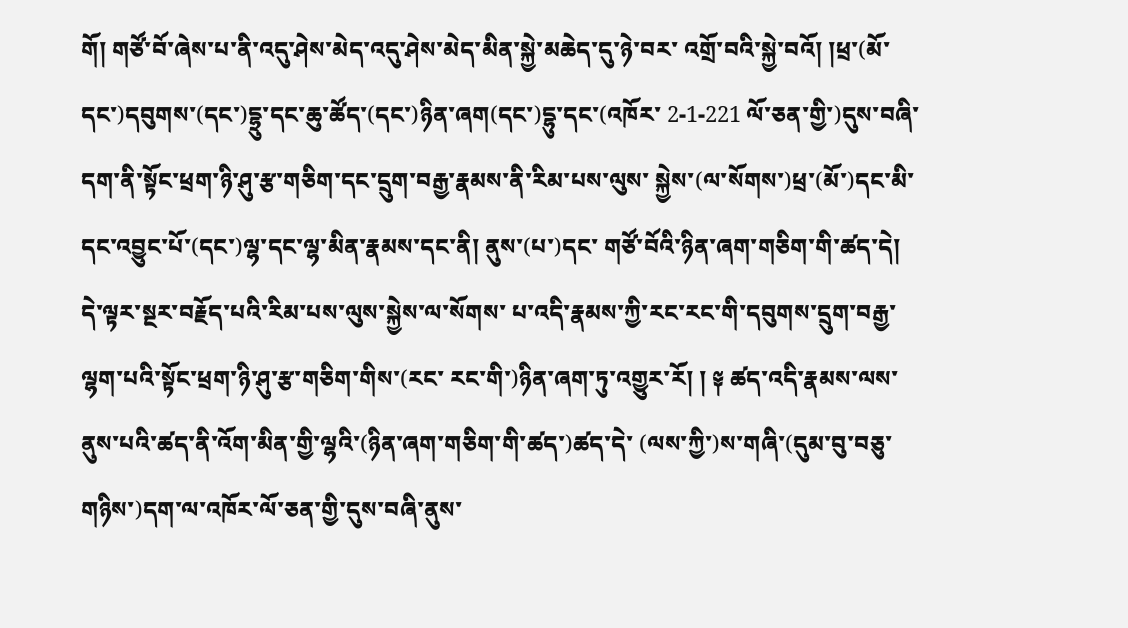གོ། གཙོ་བོ་ཞེས་པ་ནི་འདུ་ཤེས་མེད་འདུ་ཤེས་མེད་མིན་སྐྱེ་མཆེད་དུ་ཉེ་བར་ འགྲོ་བའི་སྐྱེ་བའོ། །ཕྲ་(མོ་དང་)དབུགས་(དང་)དྷྲུ་དང་ཆུ་ཚོད་(དང་)ཉིན་ཞག(དང་)དྷུ་དང་(འཁོར་ 2-1-221 ལོ་ཅན་གྱི་)དུས་བཞི་དག་ནི་སྟོང་ཕྲག་ཉི་ཤུ་རྩ་གཅིག་དང་དྲུག་བརྒྱ་རྣམས་ནི་རིམ་པས་ལུས་ སྐྱེས་(ལ་སོགས་)ཕྲ་(མོ་)དང་མི་དང་འབྱུང་པོ་(དང་)ལྷ་དང་ལྷ་མིན་རྣམས་དང་ནི། ནུས་(པ་)དང་ གཙོ་བོའི་ཉིན་ཞག་གཅིག་གི་ཚད་དེ། དེ་ལྟར་སྔར་བརྗོད་པའི་རིམ་པས་ལུས་སྐྱེས་ལ་སོགས་ པ་འདི་རྣམས་ཀྱི་རང་རང་གི་དབུགས་དྲུག་བརྒྱ་ལྷག་པའི་སྟོང་ཕྲག་ཉི་ཤུ་རྩ་གཅིག་གིས་(རང་ རང་གི་)ཉིན་ཞག་ཏུ་འགྱུར་རོ། ། ༈ ཚད་འདི་རྣམས་ལས་ནུས་པའི་ཚད་ནི་འོག་མིན་གྱི་ལྷའི་(ཉིན་ཞག་གཅིག་གི་ཚད་)ཚད་དེ་ (ལས་ཀྱི་)ས་གཞི་(དུམ་བུ་བཅུ་གཉིས་)དག་ལ་འཁོར་ལོ་ཅན་གྱི་དུས་བཞི་ནུས་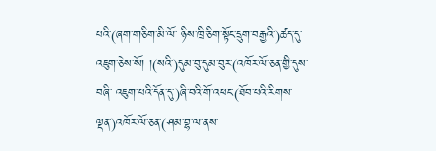པའི་(ཞག་གཅིག་མི་ལོ་ ཉིས་ཁྲི་ཅིག་སྟོང་དྲུག་བརྒྱའི་)ཚད་དུ་འཇུག་ཅེས་སོ། །(སའི་)དུམ་བུ་དུམ་བུར་(འཁོར་ལོ་ཅན་གྱི་དུས་བཞི་ འཇུག་པའི་དོན་དུ་)ཞི་བའི་གོ་འཕང་(ཐོབ་པའི་རིགས་ལྡན་)འཁོར་ལོ་ཅན་(ཤམ་བྷ་ལ་ནས་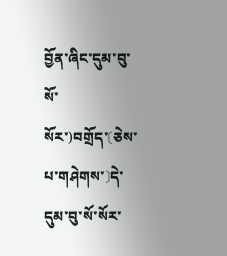བྱོན་ཞིང་དུམ་བུ་སོ་ སོར་)བགྲོད་〔ཅེས་པ་གཤེགས་〕དེ་དུམ་བུ་སོ་སོར་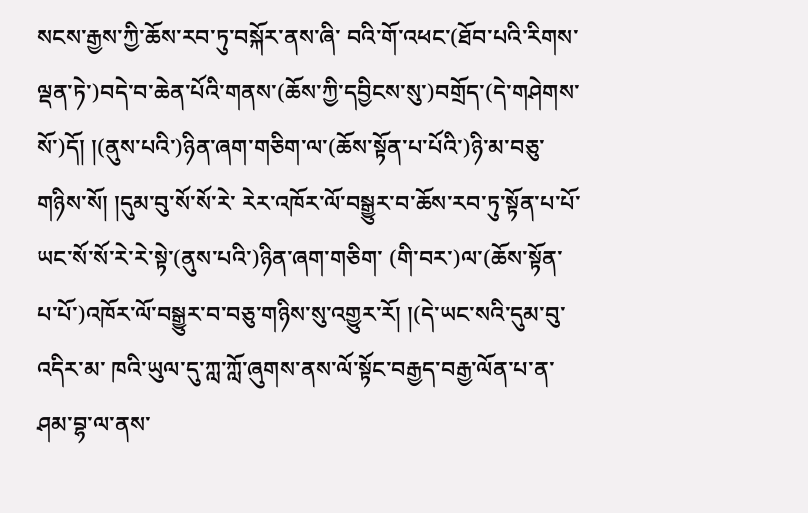སངས་རྒྱས་ཀྱི་ཆོས་རབ་ཏུ་བསྐོར་ནས་ཞི་ བའི་གོ་འཕང་(ཐོབ་པའི་རིགས་ལྡན་ཏེ་)བདེ་བ་ཆེན་པོའི་གནས་(ཆོས་ཀྱི་དབྱིངས་སུ་)བགྲོད་(དེ་གཤེགས་ སོ་)དོ། །(ནུས་པའི་)ཉིན་ཞག་གཅིག་ལ་(ཆོས་སྟོན་པ་པོའི་)ཉི་མ་བཅུ་གཉིས་སོ། །དུམ་བུ་སོ་སོ་རེ་ རེར་འཁོར་ལོ་བསྒྱུར་བ་ཆོས་རབ་ཏུ་སྟོན་པ་པོ་ཡང་སོ་སོ་རེ་རེ་སྟེ་(ནུས་པའི་)ཉིན་ཞག་གཅིག་ (གི་བར་)ལ་(ཆོས་སྟོན་པ་པོ་)འཁོར་ལོ་བསྒྱུར་བ་བཅུ་གཉིས་སུ་འགྱུར་རོ། །(དེ་ཡང་སའི་དུམ་བུ་འདིར་མ་ ཁའི་ཡུལ་དུ་ཀླ་ཀློ་ཞུགས་ནས་ལོ་སྟོང་བརྒྱད་བརྒྱ་ལོན་པ་ན་ཤམ་བྷ་ལ་ནས་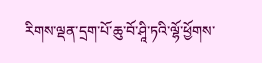རིགས་ལྡན་དྲག་པོ་ཆུ་བོ་ཤཱི་ཏའི་ལྷོ་ཕྱོགས་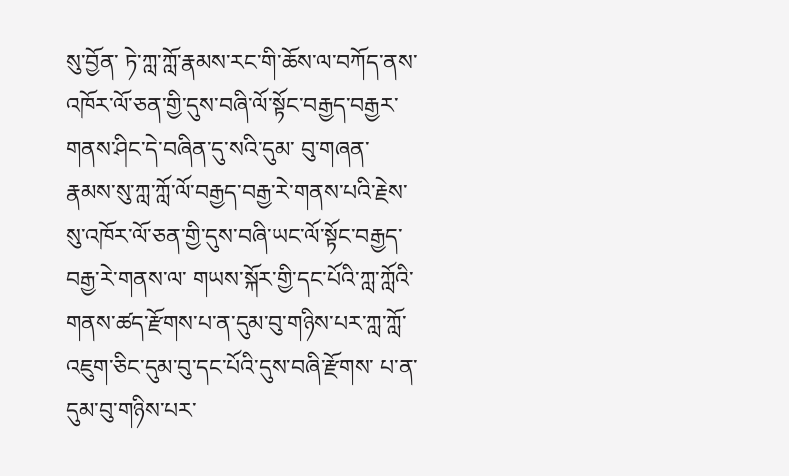སུ་བྱོན་ ཏེ་ཀླ་ཀློ་རྣམས་རང་གི་ཆོས་ལ་བཀོད་ནས་འཁོར་ལོ་ཅན་གྱི་དུས་བཞི་ལོ་སྟོང་བརྒྱད་བརྒྱར་གནས་ཤིང་དེ་བཞིན་དུ་སའི་དུམ་ བུ་གཞན་རྣམས་སུ་ཀླ་ཀློ་ལོ་བརྒྱད་བརྒྱ་རེ་གནས་པའི་རྗེས་སུ་འཁོར་ལོ་ཅན་གྱི་དུས་བཞི་ཡང་ལོ་སྟོང་བརྒྱད་བརྒྱ་རེ་གནས་ལ་ གཡས་སྐོར་གྱི་དང་པོའི་ཀླ་ཀློའི་གནས་ཚད་རྫོགས་པ་ན་དུམ་བུ་གཉིས་པར་ཀླ་ཀློ་འཇུག་ཅིང་དུམ་བུ་དང་པོའི་དུས་བཞི་རྫོགས་ པ་ན་དུམ་བུ་གཉིས་པར་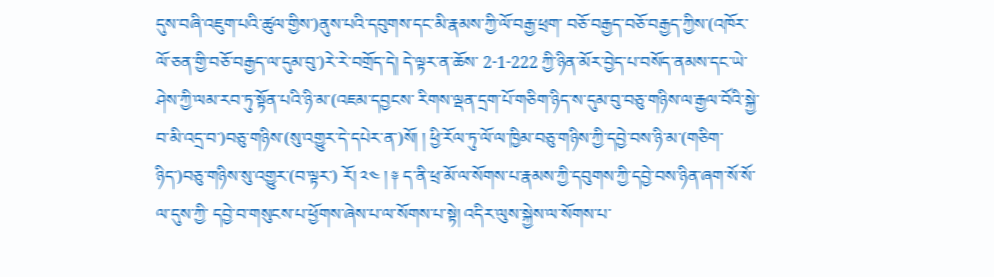དུས་བཞི་འཇུག་པའི་ཚུལ་གྱིས་)ནུས་པའི་དབུགས་དང་མི་རྣམས་ཀྱི་ལོ་བརྒྱ་ཕྲག་ བཅོ་བརྒྱད་བཅོ་བརྒྱད་ཀྱིས་(འཁོར་ལོ་ཅན་གྱི་བཅོ་བརྒྱད་ལ་དུམ་བུ་)རེ་རེ་བགྲོད་དེ། དེ་ལྟར་ན་ཆོས་ 2-1-222 ཀྱི་ཉིན་མོར་བྱེད་པ་བསོད་ནམས་དང་ཡེ་ཤེས་ཀྱི་ལམ་རབ་ཏུ་སྟོན་པའི་ཉི་མ་(འཇམ་དབྱངས་ རིགས་ལྡན་དྲག་པོ་གཅིག་ཉིད་ས་དུམ་བུ་བཅུ་གཉིས་ལ་རྒྱལ་བོའི་སྐྱེ་བ་མི་འདྲ་བ་)བཅུ་གཉིས་(སུ་འགྱུར་དེ་དཔེར་ན་)སོ། ། ཕྱི་རོལ་ཏུ་ལོ་ལ་ཁྱིམ་བཅུ་གཉིས་ཀྱི་དབྱེ་བས་ཉི་མ་(གཅིག་ཉིད་)བཅུ་གཉིས་སུ་འགྱུར་(བ་ལྟར་) རོ། ༢༤ ། ༈ ད་ནི་ཕྲ་མོ་ལ་སོགས་པ་རྣམས་ཀྱི་དབུགས་ཀྱི་དབྱེ་བས་ཉིན་ཞག་སོ་སོ་ལ་དུས་ཀྱི་ དབྱེ་བ་གསུངས་པ་ཕྱོགས་ཞེས་པ་ལ་སོགས་པ་སྟེ། འདིར་ལུས་སྐྱེས་ལ་སོགས་པ་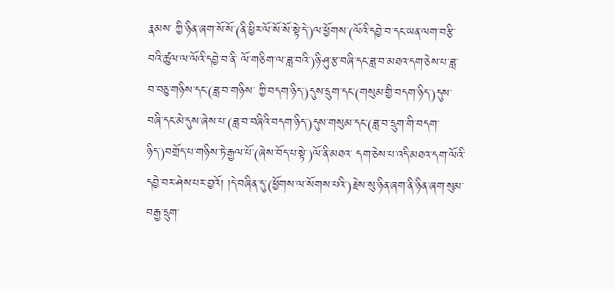རྣམས་ ཀྱི་ཉིན་ཞག་སོ་སོ་(ནི་ཕྱིར་ལོ་སོ་སོ་སྟེ་དེ་)ལ་ཕྱོགས་(ལོའི་དབྱེ་བ་དང་ཡན་ལག་བརྩི་བའི་ཚུལ་ལ་ལོའི་དབྱེ་བ་ནི་ ལོ་གཅིག་ལ་ཟླ་བའི་)ཉི་ཤུ་རྩ་བཞི་དང་ཟླ་བ་མཐའ་དག་ཅེས་པ་ཟླ་བ་བཅུ་གཉིས་དང་(ཟླ་བ་གཉིས་ ཀྱི་བདག་ཉིད་)དུས་དྲུག་དང་(གསུམ་གྱི་བདག་ཉིད་)དུས་བཞི་དང་མེ་དུས་ཞེས་པ་(ཟླ་བ་བཞིའི་བདག་ཉིད་)དུས་གསུམ་དང་(ཟླ་བ་དྲུག་གི་བདག་ཉིད་)བགྲོད་པ་གཉིས་ཏེ་རྒྱལ་པོ་(ཞེས་བོད་པ་སྟེ་)ལོ་ནི་མཐའ་ དག་ཅེས་པ་འདི་མཐའ་དག་ལོའི་དབྱེ་བར་ཤེས་པར་བྱའོ། །དེ་བཞིན་དུ་(ཕྱོགས་ལ་སོགས་པའི་)རྗེས་སུ་ཉིན་ཞག་ནི་ཉིན་ཞག་སུམ་བརྒྱ་དྲུག་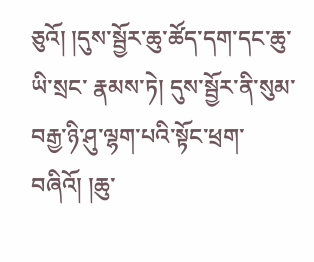ཅུའོ། །དུས་སྦྱོར་ཆུ་ཚོད་དག་དང་ཆུ་ཡི་སྲང་ རྣམས་ཏེ། དུས་སྦྱོར་ནི་སུམ་བརྒྱ་ཉི་ཤུ་ལྷག་པའི་སྟོང་ཕྲག་བཞིའོ། །ཆུ་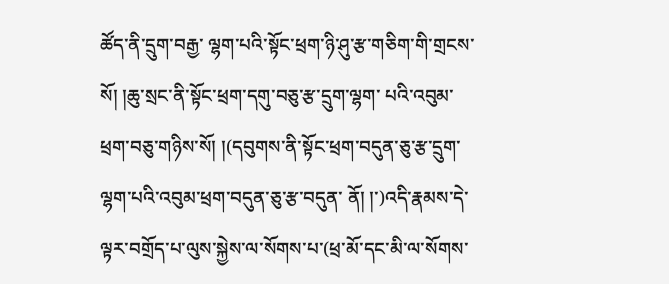ཚོད་ནི་དྲུག་བརྒྱ་ ལྷག་པའི་སྟོང་ཕྲག་ཉི་ཤུ་རྩ་གཅིག་གི་གྲངས་སོ། །ཆུ་སྲང་ནི་སྟོང་ཕྲག་དགུ་བཅུ་རྩ་དྲུག་ལྷག་ པའི་འབུམ་ཕྲག་བཅུ་གཉིས་སོ། །(དབུགས་ནི་སྟོང་ཕྲག་བདུན་ཅུ་རྩ་དྲུག་ལྷག་པའི་འབུམ་ཕྲག་བདུན་ཅུ་རྩ་བདུན་ ནོ། །་)འདི་རྣམས་དེ་ལྟར་བགྲོད་པ་ལུས་སྐྱེས་ལ་སོགས་པ་(ཕྲ་མོ་དང་མི་ལ་སོགས་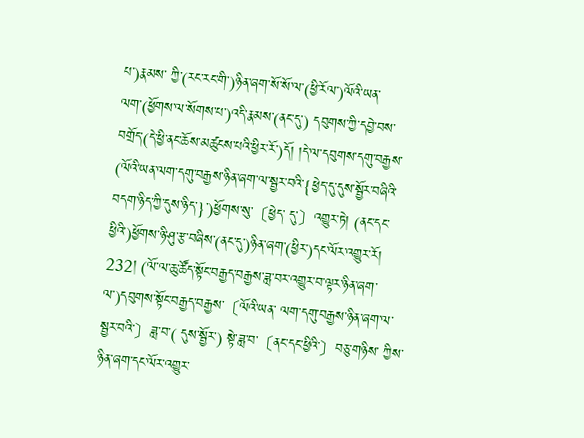པ་)རྣམས་ ཀྱི་(རང་རང་གི་)ཉིན་ཞག་སོ་སོ་ལ་(ཕྱི་རོལ་)ལོའི་ཡན་ལག་(ཕྱོགས་ལ་སོགས་པ་)འདི་རྣམས་(ནང་དུ་) དབུགས་ཀྱི་དབྱེ་བས་བགྲོད་(དེ་ཕྱི་ནང་ཆོས་མཚུངས་པའི་ཕྱིར་རོ་)དོ། །དེ་ལ་དབུགས་དགུ་བརྒྱས་ (ལོའི་ཡན་ལག་དགུ་བརྒྱས་ཉིན་ཞག་ལ་སྦྱར་བའི་{ཕྱེད་དུ་དུས་སྦྱོར་བཞིའི་བདག་ཉིད་ཀྱི་དུས་ཉིད་}་)ཕྱོགས་སུ་〔ཕྱེད་ དུ་〕འགྱུར་ཏེ། (ནང་དང་ཕྱིའི་)ཕྱོགས་ཉི་ཤུ་རྩ་བཞིས་(ནང་དུ་)ཉིན་ཞག་(ཕྱིར་)དང་ལོར་འགྱུར་རོ། 232། (ལོ་ལ་ཆུ་ཚོད་སྟོང་བརྒྱད་བརྒྱས་ཟླ་བར་འགྱུར་བ་ལྟར་ཉིན་ཞག་ལ་)དབུགས་སྟོང་བརྒྱད་བརྒྱས་〔ལོའི་ཡན་ ལག་དགུ་བརྒྱས་ཉིན་ཞག་ལ་སྦྱར་བའི་〕ཟླ་བ་( དུས་སྦྱོར་) སྟེ་ཟླ་བ་〔ནང་དང་ཕྱིའི་〕བཅུ་གཉིས་ ཀྱིས་ཉིན་ཞག་དང་ལོར་འགྱུར་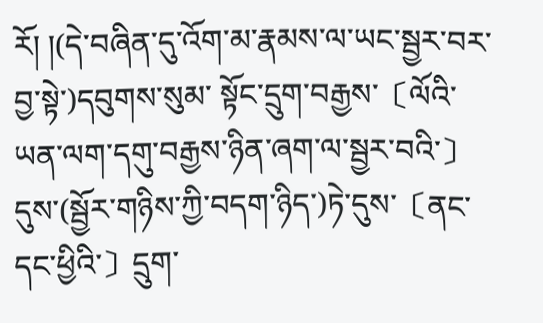རོ། །(དེ་བཞིན་དུ་འོག་མ་རྣམས་ལ་ཡང་སྦྱར་བར་བྱ་སྟེ་)དབུགས་སུམ་ སྟོང་དྲུག་བརྒྱས་〔ལོའི་ཡན་ལག་དགུ་བརྒྱས་ཉིན་ཞག་ལ་སྦྱར་བའི་〕དུས་(སྦྱོར་གཉིས་ཀྱི་བདག་ཉིད་)ཏེ་དུས་〔ནང་དང་ཕྱིའི་〕དྲུག་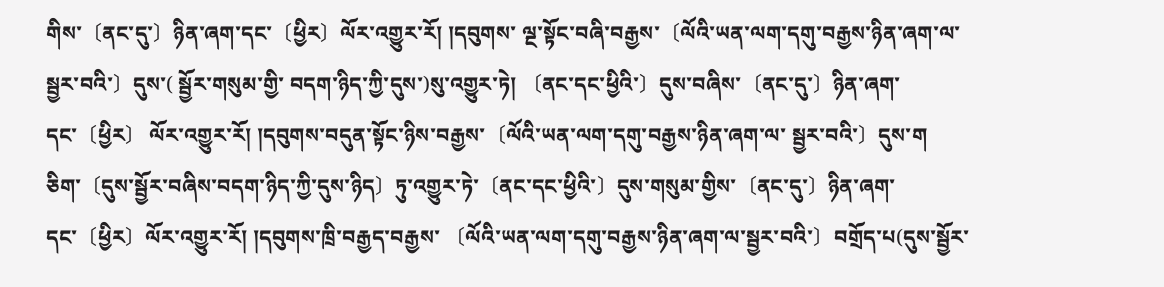གིས་〔ནང་དུ་〕ཉིན་ཞག་དང་〔ཕྱིར〕ལོར་འགྱུར་རོ། །དབུགས་ ལྔ་སྟོང་བཞི་བརྒྱས་〔ལོའི་ཡན་ལག་དགུ་བརྒྱས་ཉིན་ཞག་ལ་སྦྱར་བའི་〕དུས་( སྦྱོར་གསུམ་གྱི་ བདག་ཉིད་ཀྱི་དུས་)སུ་འགྱུར་ཏེ། 〔ནང་དང་ཕྱིའི་〕དུས་བཞིས་〔ནང་དུ་〕ཉིན་ཞག་དང་〔ཕྱིར〕 ལོར་འགྱུར་རོ། །དབུགས་བདུན་སྟོང་ཉིས་བརྒྱས་〔ལོའི་ཡན་ལག་དགུ་བརྒྱས་ཉིན་ཞག་ལ་ སྦྱར་བའི་〕དུས་ག ཅིག་〔དུས་སྦྱོར་བཞིས་བདག་ཉིད་ཀྱི་དུས་ཉིད〕ཏུ་འགྱུར་ཏེ་〔ནང་དང་ཕྱིའི་〕དུས་གསུམ་གྱིས་〔ནང་དུ་〕ཉིན་ཞག་དང་〔ཕྱིར〕ལོར་འགྱུར་རོ། །དབུགས་ཁྲི་བརྒྱད་བརྒྱས་ 〔ལོའི་ཡན་ལག་དགུ་བརྒྱས་ཉིན་ཞག་ལ་སྦྱར་བའི་〕བགྲོད་པ(དུས་སྦྱོར་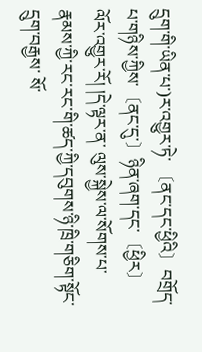དྲུག་གི་ཡིན་པ་)ར་འགྱུར་ཏེ་ 〔ནང་དང་ཕྱིའི〕བགྲོད་པ་གཉིས་ཀྱིས་〔ནང་དུ་〕ཉིན་ཞག་དང་〔ཕྱིར〕ལོར་འགྱུར་རོ། །དེ་ལྟར་ན་ ལུས་སྐྱེས་ལ་སོགས་པ་རྣམས་ཀྱི་རང་རང་གི་ཚད་ཀྱི་དབུགས་ཉི་ཁྲི་གཅིག་སྟོང་དྲུག་བརྒྱས་ སོ་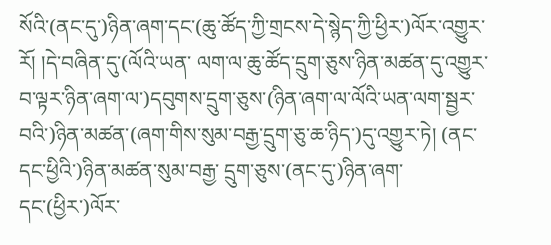སོའི་(ནང་དུ་)ཉིན་ཞག་དང་(ཆུ་ཚོད་ཀྱི་གྲངས་དེ་སྙེད་ཀྱི་ཕྱིར་)ལོར་འགྱུར་རོ། །དེ་བཞིན་དུ་(ལོའི་ཡན་ ལག་ལ་ཆུ་ཚོད་དྲུག་ཅུས་ཉིན་མཚན་དུ་འགྱུར་བ་ལྟར་ཉིན་ཞག་ལ་)དབུགས་དྲུག་ཅུས་(ཉིན་ཞག་ལ་ལོའི་ཡན་ལག་སྦྱར་ བའི་)ཉིན་མཚན་(ཞག་གིས་སུམ་བརྒྱ་དྲུག་ཅུ་ཆ་ཉིད་)དུ་འགྱུར་ཏེ། (ནང་དང་ཕྱིའི་)ཉིན་མཚན་སུམ་བརྒྱ་ དྲུག་ཅུས་(ནང་དུ་)ཉིན་ཞག་དང་(ཕྱིར་)ལོར་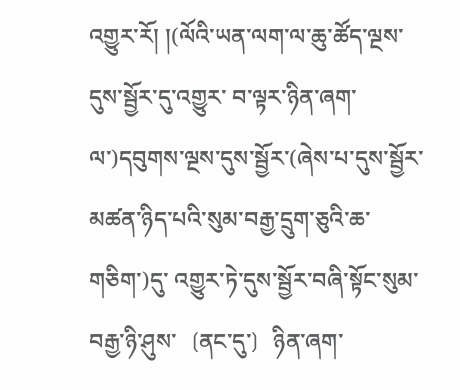འགྱུར་རོ། །(ལོའི་ཡན་ལག་ལ་ཆུ་ཚོད་ལྔས་དུས་སྦྱོར་དུ་འགྱུར་ བ་ལྟར་ཉིན་ཞག་ལ་)དབུགས་ལྔས་དུས་སྦྱོར་(ཞེས་པ་དུས་སྦྱོར་མཚན་ཉིད་པའི་སུམ་བརྒྱ་དྲུག་ཅུའི་ཆ་གཅིག་)དུ་ འགྱུར་ཏེ་དུས་སྦྱོར་བཞི་སྟོང་སུམ་བརྒྱ་ཉི་ཤུས་〔ནང་དུ་〕ཉིན་ཞག་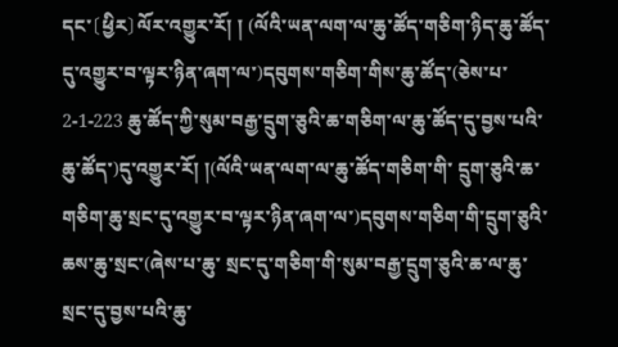དང་〔ཕྱིར〕ལོར་འགྱུར་རོ། ། (ལོའི་ཡན་ལག་ལ་ཆུ་ཚོད་གཅིག་ཉིད་ཆུ་ཚོད་དུ་འགྱུར་བ་ལྟར་ཉིན་ཞག་ལ་)དབུགས་གཅིག་གིས་ཆུ་ཚོད་(ཅེས་པ་ 2-1-223 ཆུ་ཚོད་ཀྱི་སུམ་བརྒྱ་དྲུག་ཅུའི་ཆ་གཅིག་ལ་ཆུ་ཚོད་དུ་བྱས་པའི་ཆུ་ཚོད་)དུ་འགྱུར་རོ། །(ལོའི་ཡན་ལག་ལ་ཆུ་ཚོད་གཅིག་གི་ དྲུག་ཅུའི་ཆ་གཅིག་ཆུ་སྲང་དུ་འགྱུར་བ་ལྟར་ཉིན་ཞག་ལ་)དབུགས་གཅིག་གི་དྲུག་ཅུའི་ཆས་ཆུ་སྲང་(ཞེས་པ་ཆུ་ སྲང་དུ་གཅིག་གི་སུམ་བརྒྱ་དྲུག་ཅུའི་ཆ་ལ་ཆུ་སྲང་དུ་བྱས་པའི་ཆུ་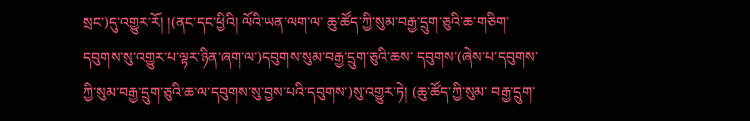སྲང་)དུ་འགྱུར་རོ། །(ནང་དང་ཕྱིའི། ལོའི་ཡན་ལག་ལ་ ཆུ་ཚོད་ཀྱི་སུམ་བརྒྱ་དྲུག་ཅུའི་ཆ་གཅིག་དབུགས་སུ་འགྱུར་པ་ལྟར་ཉིན་ཞག་ལ་)དབུགས་སུམ་བརྒྱ་དྲུག་ཅུའི་ཆས་ དབུགས་(ཞེས་པ་དབུགས་ཀྱི་སུམ་བརྒྱ་དྲུག་ཅུའི་ཆ་ལ་དབུགས་སུ་བྱས་པའི་དབུགས་)སུ་འགྱུར་ཏེ། (ཆུ་ཚོད་ཀྱི་སུམ་ བརྒྱ་དྲུག་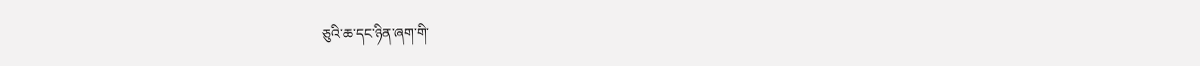ཅུའི་ཆ་དང་ཉིན་ཞག་གི་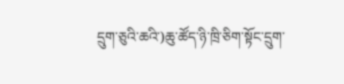དྲུག་ཅུའི་ཆའི་)ཆུ་ཚོད་ཉི་ཁྲི་ཅིག་སྟོང་དྲུག་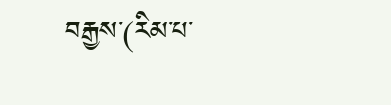བརྒྱས་(རིམ་པ་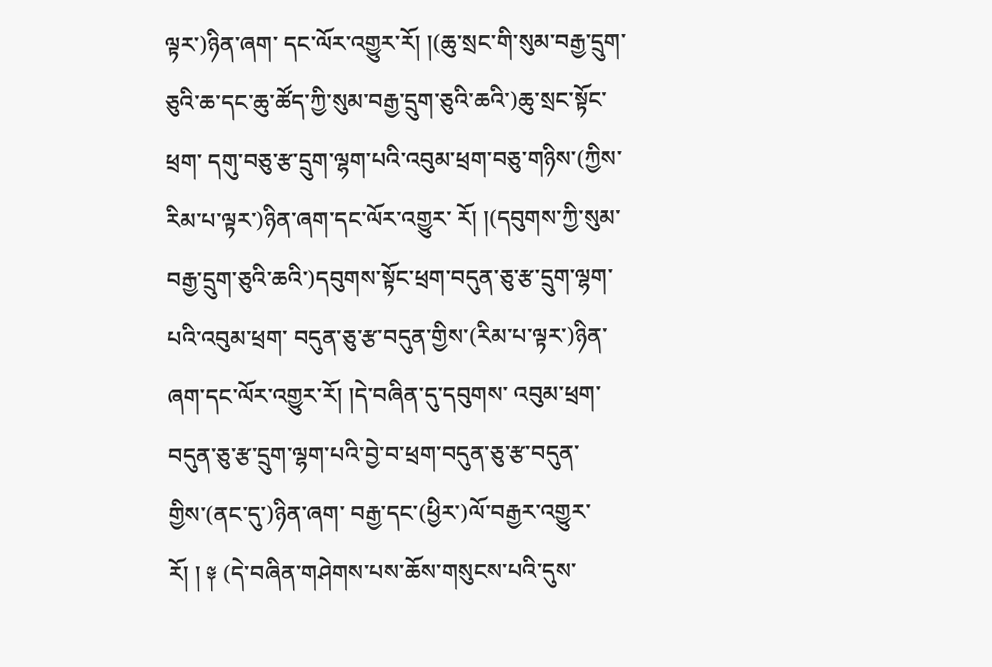ལྟར་)ཉིན་ཞག་ དང་ལོར་འགྱུར་རོ། །(ཆུ་སྲང་གི་སུམ་བརྒྱ་དྲུག་ཅུའི་ཆ་དང་ཆུ་ཚོད་ཀྱི་སུམ་བརྒྱ་དྲུག་ཅུའི་ཆའི་)ཆུ་སྲང་སྟོང་ཕྲག་ དགུ་བཅུ་རྩ་དྲུག་ལྷག་པའི་འབུམ་ཕྲག་བཅུ་གཉིས་(ཀྱིས་རིམ་པ་ལྟར་)ཉིན་ཞག་དང་ལོར་འགྱུར་ རོ། །(དབུགས་ཀྱི་སུམ་བརྒྱ་དྲུག་ཅུའི་ཆའི་)དབུགས་སྟོང་ཕྲག་བདུན་ཅུ་རྩ་དྲུག་ལྷག་པའི་འབུམ་ཕྲག་ བདུན་ཅུ་རྩ་བདུན་གྱིས་(རིམ་པ་ལྟར་)ཉིན་ཞག་དང་ལོར་འགྱུར་རོ། །དེ་བཞིན་དུ་དབུགས་ འབུམ་ཕྲག་བདུན་ཅུ་རྩ་དྲུག་ལྷག་པའི་བྱེ་བ་ཕྲག་བདུན་ཅུ་རྩ་བདུན་གྱིས་(ནང་དུ་)ཉིན་ཞག་ བརྒྱ་དང་(ཕྱིར་)ལོ་བརྒྱར་འགྱུར་རོ། ། ༈ (དེ་བཞིན་གཤེགས་པས་ཆོས་གསུངས་པའི་དུས་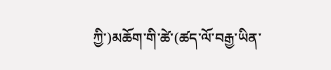ཀྱི་)མཆོག་གི་ཚེ་(ཚད་ལོ་བརྒྱ་ཡིན་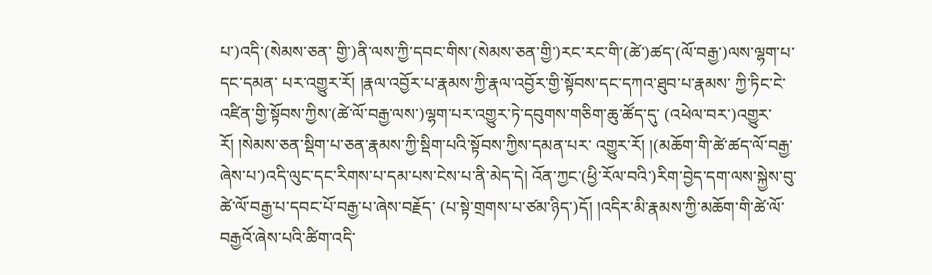པ་)འདི་(སེམས་ཅན་ གྱི་)ནི་ལས་ཀྱི་དབང་གིས་(སེམས་ཅན་གྱི་)རང་རང་གི་(ཚེ་)ཚད་(ལོ་བརྒྱ་)ལས་ལྷག་པ་དང་དམན་ པར་འགྱུར་རོ། །རྣལ་འབྱོར་པ་རྣམས་ཀྱི་རྣལ་འབྱོར་གྱི་སྟོབས་དང་དཀའ་ཐུབ་པ་རྣམས་ ཀྱི་ཏིང་ངེ་འཛིན་གྱི་སྟོབས་ཀྱིས་(ཚེ་ལོ་བརྒྱ་ལས་)ལྷག་པར་འགྱུར་ཏེ་དབུགས་གཅིག་ཆུ་ཚོད་དུ་ (འཕེལ་བར་)འགྱུར་རོ། །སེམས་ཅན་སྡིག་པ་ཅན་རྣམས་ཀྱི་སྡིག་པའི་སྟོབས་ཀྱིས་དམན་པར་ འགྱུར་རོ། །(མཆོག་གི་ཚེ་ཚད་ལོ་བརྒྱ་ཞེས་པ་)འདི་ལུང་དང་རིགས་པ་དམ་པས་ངེས་པ་ནི་མེད་དེ། འོན་ཀྱང་(ཕྱི་རོལ་བའི་)རིག་བྱེད་དག་ལས་སྐྱེས་བུ་ཚེ་ལོ་བརྒྱ་པ་དབང་པོ་བརྒྱ་པ་ཞེས་བརྗོད་ (པ་སྟེ་གྲགས་པ་ཙམ་ཉིད་)དོ། །འདིར་མི་རྣམས་ཀྱི་མཆོག་གི་ཚེ་ལོ་བརྒྱའོ་ཞེས་པའི་ཚིག་འདི་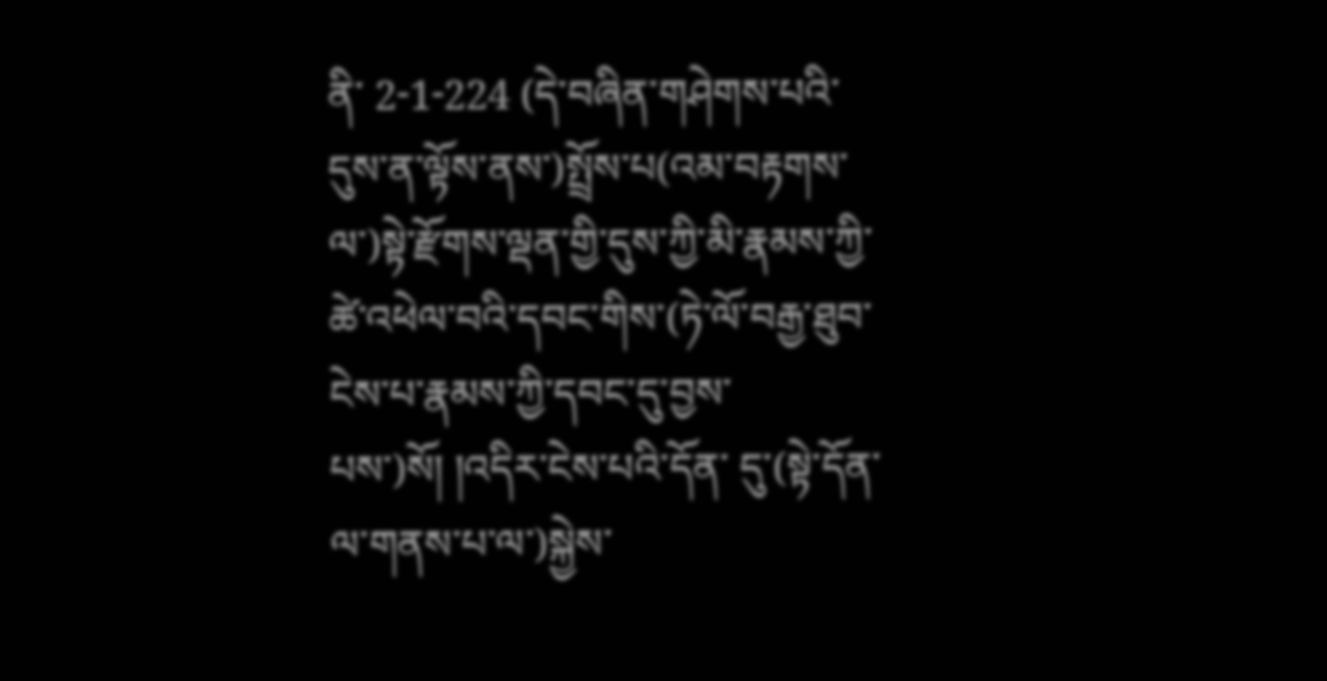ནི་ 2-1-224 (དེ་བཞིན་གཤེགས་པའི་དུས་ན་ལྟོས་ནས་)སྤྲོས་པ(འམ་བརྟགས་ལ་)སྟེ་རྫོགས་ལྡན་གྱི་དུས་ཀྱི་མི་རྣམས་ཀྱི་ ཚེ་འཕེལ་བའི་དབང་གིས་(ཏེ་ལོ་བརྒྱ་ཐུབ་ངེས་པ་རྣམས་ཀྱི་དབང་དུ་བྱས་པས་)སོ། །འདིར་ངེས་པའི་དོན་ དུ་(སྟེ་དོན་ལ་གནས་པ་ལ་)སྐྱེས་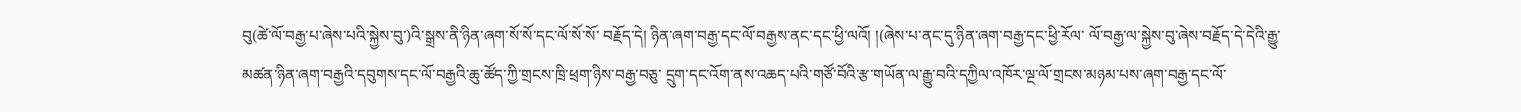བུ(ཚེ་ལོ་བརྒྱ་པ་ཞེས་པའི་སྐྱེས་བུ་)འི་སྒྲས་ནི་ཉིན་ཞག་སོ་སོ་དང་ལོ་སོ་སོ་ བརྗོད་དེ། ཉིན་ཞག་བརྒྱ་དང་ལོ་བརྒྱས་ནང་དང་ཕྱི་ལའོ། །(ཞེས་པ་ནང་དུ་ཉིན་ཞག་བརྒྱ་དང་ཕྱི་རོལ་ ལོ་བརྒྱ་ལ་སྐྱེས་བུ་ཞེས་བརྗོད་དེ་དེའི་རྒྱུ་མཚན་ཉིན་ཞག་བརྒྱའི་དབུགས་དང་ལོ་བརྒྱའི་ཆུ་ཚོད་ཀྱི་གྲངས་ཁྲི་ཕྲག་ཉིས་བརྒྱ་བཅུ་ དྲུག་དང་འོག་ནས་འཆད་པའི་གཙོ་བོའི་རྩ་གཡོན་ལ་རྒྱུ་བའི་དཀྱིལ་འཁོར་ལྔ་ལོ་གྲངས་མཉམ་པས་ཞག་བརྒྱ་དང་ལོ་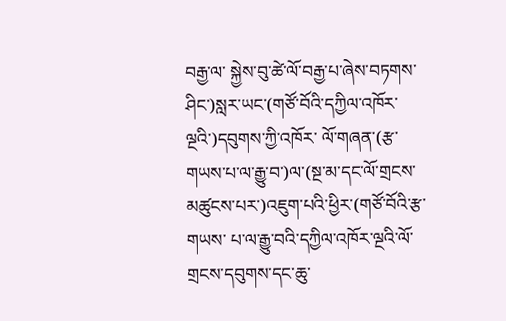བརྒྱ་ལ་ སྐྱེས་བུ་ཚེ་ལོ་བརྒྱ་པ་ཞེས་བཏགས་ཤིང་)སླར་ཡང་(གཙོ་བོའི་དཀྱིལ་འཁོར་ལྔའི་)དབུགས་ཀྱི་འཁོར་ ལོ་གཞན་(རྩ་གཡས་པ་ལ་རྒྱུ་བ་)ལ་(སྔ་མ་དང་ལོ་གྲངས་མཚུངས་པར་)འཇུག་པའི་ཕྱིར་(གཙོ་བོའི་རྩ་གཡས་ པ་ལ་རྒྱུ་བའི་དཀྱིལ་འཁོར་ལྔའི་ལོ་གྲངས་དབུགས་དང་ཆུ་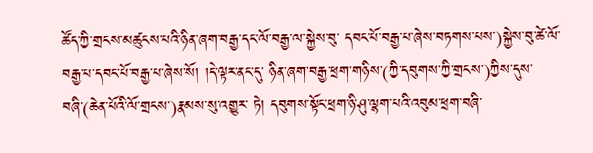ཚོད་ཀྱི་གྲངས་མཚུངས་པའི་ཉིན་ཞག་བརྒྱ་དང་ལོ་བརྒྱ་ལ་སྐྱེས་བུ་ དབང་པོ་བརྒྱ་པ་ཞེས་བཏགས་པས་)སྐྱེས་བུ་ཚེ་ལོ་བརྒྱ་པ་དབང་པོ་བརྒྱ་པ་ཞེས་སོ། །དེ་ལྟར་ནང་དུ་ ཉིན་ཞག་བརྒྱ་ཕྲག་གཉིས་(ཀྱི་དབུགས་ཀྱི་གྲངས་)ཀྱིས་དུས་བཞི་(ཆེན་པོའི་ལོ་གྲངས་)རྣམས་སུ་འགྱུར་ ཏེ། དབུགས་སྟོང་ཕྲག་ཉི་ཤུ་ལྷག་པའི་འབུམ་ཕྲག་བཞི་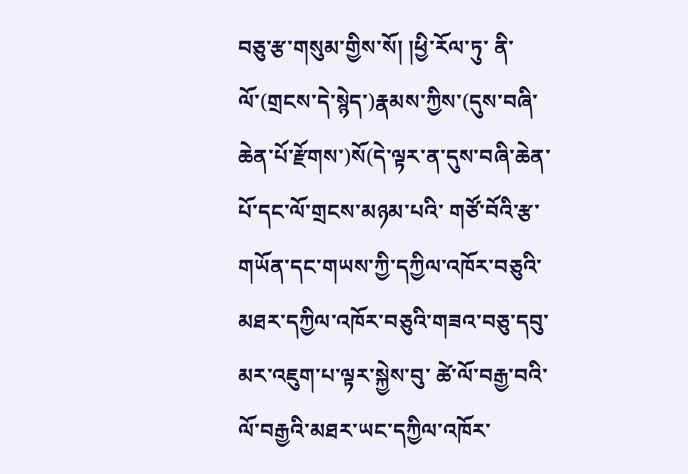བཅུ་རྩ་གསུམ་གྱིས་སོ། །ཕྱི་རོལ་ཏུ་ ནི་ལོ་(གྲངས་དེ་སྙེད་)རྣམས་ཀྱིས་(དུས་བཞི་ཆེན་པོ་རྫོགས་)སོ(དེ་ལྟར་ན་དུས་བཞི་ཆེན་པོ་དང་ལོ་གྲངས་མཉམ་པའི་ གཙོ་བོའི་རྩ་གཡོན་དང་གཡས་ཀྱི་དཀྱིལ་འཁོར་བཅུའི་མཐར་དཀྱིལ་འཁོར་བཅུའི་གཟའ་བཅུ་དབུ་མར་འཇུག་པ་ལྟར་སྐྱེས་བུ་ ཚེ་ལོ་བརྒྱ་བའི་ལོ་བརྒྱའི་མཐར་ཡང་དཀྱིལ་འཁོར་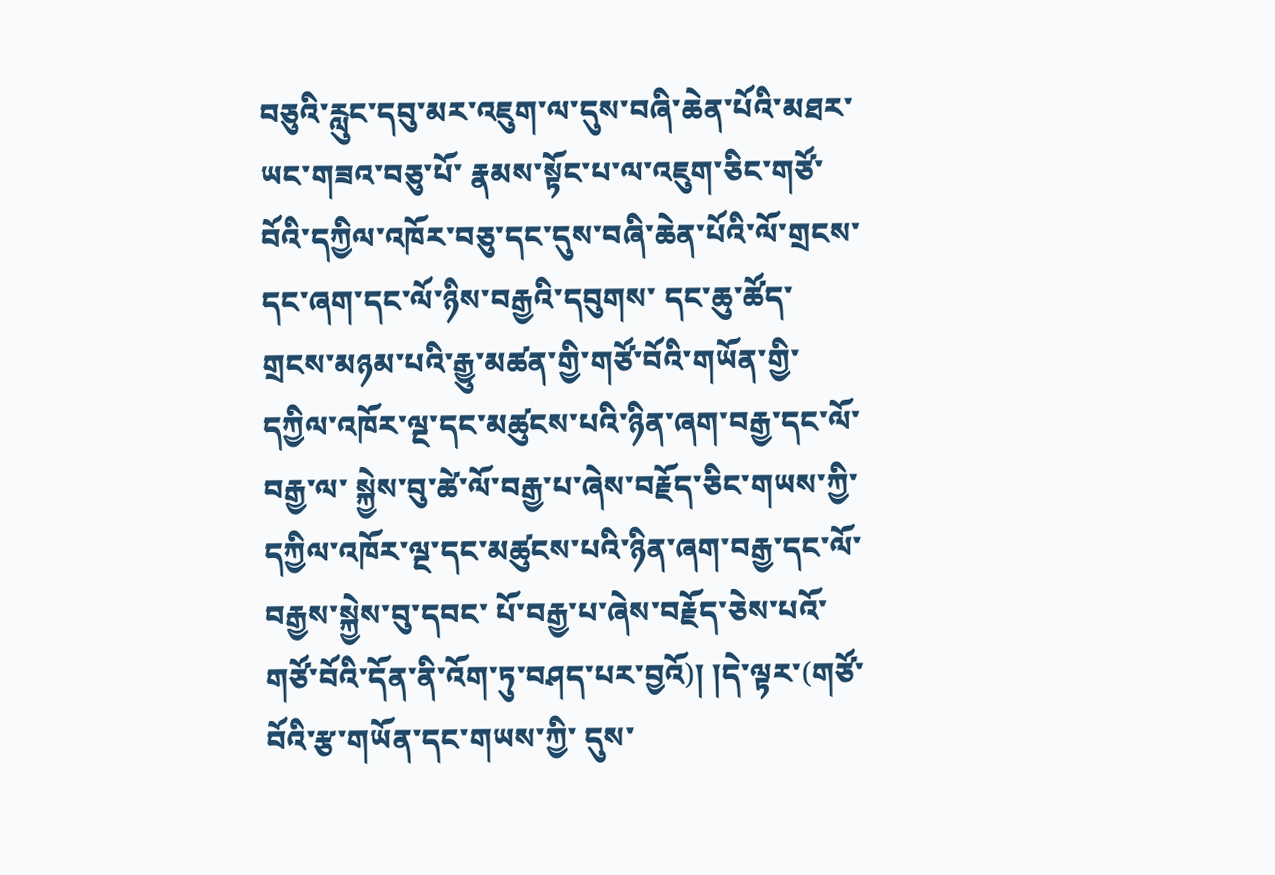བཅུའི་རླུང་དབུ་མར་འཇུག་ལ་དུས་བཞི་ཆེན་པོའི་མཐར་ཡང་གཟའ་བཅུ་པོ་ རྣམས་སྟོང་པ་ལ་འཇུག་ཅིང་གཙོ་བོའི་དཀྱིལ་འཁོར་བཅུ་དང་དུས་བཞི་ཆེན་པོའི་ལོ་གྲངས་དང་ཞག་དང་ལོ་ཉིས་བརྒྱའི་དབུགས་ དང་ཆུ་ཚོད་གྲངས་མཉམ་པའི་རྒྱུ་མཚན་གྱི་གཙོ་བོའི་གཡོན་གྱི་དཀྱིལ་འཁོར་ལྔ་དང་མཚུངས་པའི་ཉིན་ཞག་བརྒྱ་དང་ལོ་བརྒྱ་ལ་ སྐྱེས་བུ་ཚེ་ལོ་བརྒྱ་པ་ཞེས་བརྗོད་ཅིང་གཡས་ཀྱི་དཀྱིལ་འཁོར་ལྔ་དང་མཚུངས་པའི་ཉིན་ཞག་བརྒྱ་དང་ལོ་བརྒྱས་སྐྱེས་བུ་དབང་ པོ་བརྒྱ་པ་ཞེས་བརྗོད་ཅེས་པའོ་གཙོ་བོའི་དོན་ནི་འོག་ཏུ་བཤད་པར་བྱའོ)། །དེ་ལྟར་(གཙོ་བོའི་རྩ་གཡོན་དང་གཡས་ཀྱི་ དུས་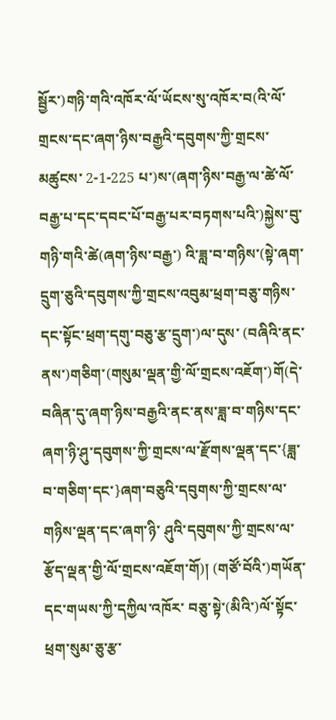སྦྱོར་)གཉི་གའི་འཁོར་ལོ་ཡོངས་སུ་འཁོར་བ(འི་ལོ་གྲངས་དང་ཞག་ཉིས་བརྒྱའི་དབུགས་ཀྱི་གྲངས་མཚུངས་ 2-1-225 པ་)ས་(ཞག་ཉིས་བརྒྱ་ལ་ཚེ་ལོ་བརྒྱ་པ་དང་དབང་པོ་བརྒྱ་པར་བཏགས་པའི་)སྐྱེས་བུ་གཉི་གའི་ཚེ(ཞག་ཉིས་བརྒྱ་) འི་ཟླ་བ་གཉིས་(སྟེ་ཞག་དྲུག་ཅུའི་དབུགས་ཀྱི་གྲངས་འབུམ་ཕྲག་བཅུ་གཉིས་དང་སྟོང་ཕྲག་དགུ་བཅུ་རྩ་དྲུག་)ལ་དུས་ (བཞིའི་ནང་ནས་)གཅིག་(གསུམ་ལྡན་གྱི་ལོ་གྲངས་འཇོག་)གོ(དེ་བཞིན་དུ་ཞག་ཉིས་བརྒྱའི་ནང་ནས་ཟླ་བ་གཉིས་དང་ ཞག་ཉི་ཤུ་དབུགས་ཀྱི་གྲངས་ལ་རྫོགས་ལྡན་དང་{ཟླ་བ་གཅིག་དང་}ཞག་བཅུའི་དབུགས་ཀྱི་གྲངས་ལ་གཉིས་ལྡན་དང་ཞག་ཉི་ ཤུའི་དབུགས་ཀྱི་གྲངས་ལ་རྩོད་ལྡན་གྱི་ལོ་གྲངས་འཇོག་གོ)། (གཙོ་བོའི་)གཡོན་དང་གཡས་ཀྱི་དཀྱིལ་འཁོར་ བཅུ་སྟེ་(མིའི་)ལོ་སྟོང་ཕྲག་སུམ་ཅུ་རྩ་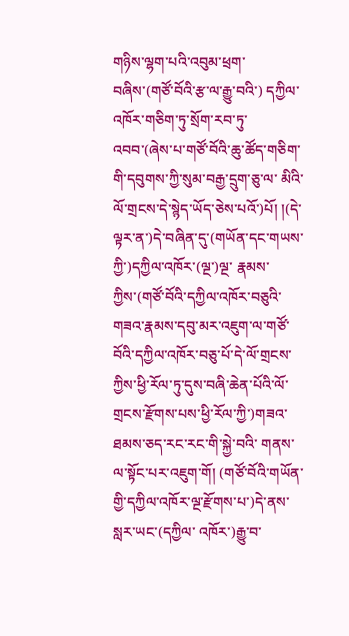གཉིས་ལྷག་པའི་འབུམ་ཕྲག་བཞིས་(གཙོ་བོའི་རྩ་ལ་རྒྱུ་བའི་) དཀྱིལ་འཁོར་གཅིག་ཏུ་སྲོག་རབ་ཏུ་འབབ་(ཞེས་པ་གཙོ་བོའི་ཆུ་ཚོད་གཅིག་གི་དབུགས་ཀྱི་སུམ་བརྒྱ་དྲུག་ཅུ་ལ་ མིའི་ལོ་གྲངས་དེ་སྙེད་ཡོད་ཅེས་པའོ་)པོ། །(དེ་ལྟར་ན་)དེ་བཞིན་དུ་(གཡོན་དང་གཡས་ཀྱི་)དཀྱིལ་འཁོར་(ལྔ་)ལྔ་ རྣམས་ཀྱིས་(གཙོ་བོའི་དཀྱིལ་འཁོར་བཅུའི་གཟའ་རྣམས་དབུ་མར་འཇུག་ལ་གཙོ་བོའི་དཀྱིལ་འཁོར་བཅུ་པོ་དེ་ལོ་གྲངས་ ཀྱིས་ཕྱི་རོལ་ཏུ་དུས་བཞི་ཆེན་པོའི་ལོ་གྲངས་རྫོགས་པས་ཕྱི་རོལ་ཀྱི་)གཟའ་ཐམས་ཅད་རང་རང་གི་སྐྱེ་བའི་ གནས་ལ་སྟོང་པར་འཇུག་གོ། (གཙོ་བོའི་གཡོན་གྱི་དཀྱིལ་འཁོར་ལྔ་རྫོགས་པ་)དེ་ནས་སླར་ཡང་(དཀྱིལ་ འཁོར་)རྒྱུ་བ་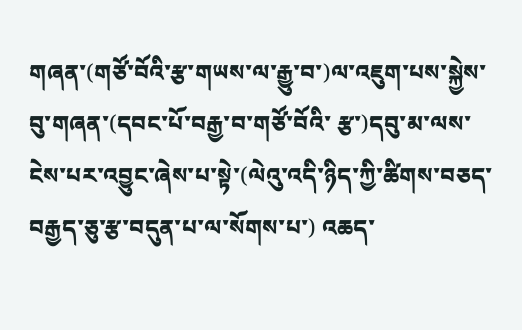གཞན་(གཙོ་བོའི་རྩ་གཡས་ལ་རྒྱུ་བ་)ལ་འཇུག་པས་སྐྱེས་བུ་གཞན་(དབང་པོ་བརྒྱ་བ་གཙོ་བོའི་ རྩ་)དབུ་མ་ལས་ངེས་པར་འབྱུང་ཞེས་པ་སྟེ་(ལེའུ་འདི་ཉིད་ཀྱི་ཚིགས་བཅད་བརྒྱད་ཅུ་རྩ་བདུན་པ་ལ་སོགས་པ་) འཆད་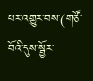པར་འགྱུར་བས་(གཙོ་བོའི་དུས་སྦྱོར་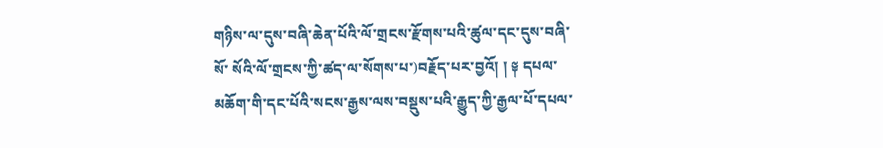གཉིས་ལ་དུས་བཞི་ཆེན་པོའི་ལོ་གྲངས་རྫོགས་པའི་ཚུལ་དང་དུས་བཞི་སོ་ སོའི་ལོ་གྲངས་ཀྱི་ཚད་ལ་སོགས་པ་)བརྗོད་པར་བྱའོ། ། ༈ དཔལ་མཆོག་གི་དང་པོའི་སངས་རྒྱས་ལས་བསྡུས་པའི་རྒྱུད་ཀྱི་རྒྱལ་པོ་དཔལ་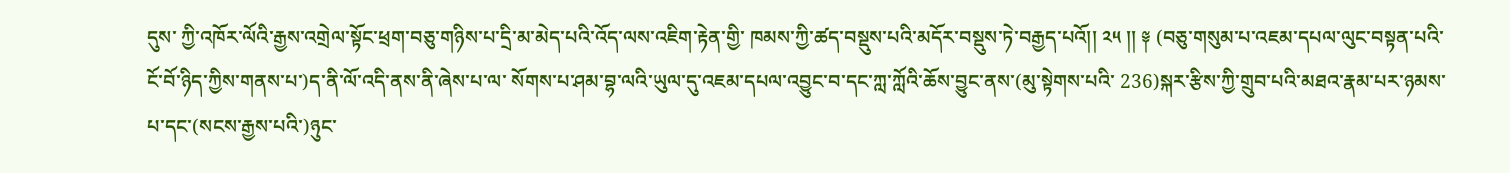དུས་ ཀྱི་འཁོར་ལོའི་རྒྱས་འགྲེལ་སྟོང་ཕྲག་བཅུ་གཉིས་པ་དྲི་མ་མེད་པའི་འོད་ལས་འཇིག་རྟེན་གྱི་ ཁམས་ཀྱི་ཚད་བསྡུས་པའི་མདོར་བསྡུས་ཏེ་བརྒྱད་པའོ།། ༢༥ །། ༈ (བཅུ་གསུམ་པ་འཇམ་དཔལ་ལུང་བསྟན་པའི་ངོ་བོ་ཉིད་ཀྱིས་གནས་པ་)ད་ནི་ལོ་འདི་ནས་ནི་ཞེས་པ་ལ་ སོགས་པ་ཤམ་བྷ་ལའི་ཡུལ་དུ་འཇམ་དཔལ་འབྱུང་བ་དང་ཀླ་ཀློའི་ཆོས་བྱུང་ནས་(མུ་སྟེགས་པའི་ 236)སྐར་རྩིས་ཀྱི་གྲུབ་པའི་མཐའ་རྣམ་པར་ཉམས་པ་དང་(སངས་རྒྱས་པའི་)ཉུང་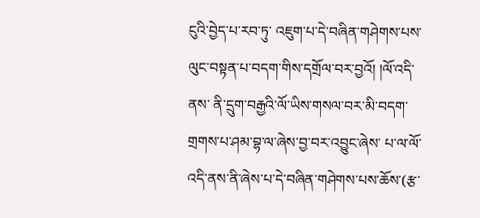ངུའི་བྱེད་པ་རབ་ཏུ་ འཇུག་པ་དེ་བཞིན་གཤེགས་པས་ལུང་བསྟན་པ་བདག་གིས་དགྲོལ་བར་བྱའོ། །ལོ་འདི་ནས་ ནི་དྲུག་བརྒྱའི་ལོ་ཡིས་གསལ་བར་མི་བདག་གྲགས་པ་ཤམ་བྷ་ལ་ཞེས་བྱ་བར་འབྱུང་ཞེས་ པ་ལ་ལོ་འདི་ནས་ནི་ཞེས་པ་དེ་བཞིན་གཤེགས་པས་ཆོས་(རྩ་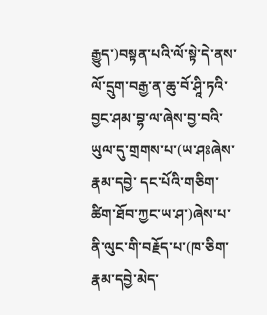རྒྱུད་)བསྟན་པའི་ལོ་སྟེ་དེ་ནས་ ལོ་དྲུག་བརྒྱ་ན་ཆུ་བོ་ཤཱི་ཏའི་བྱང་ཤམ་བྷ་ལ་ཞེས་བྱ་བའི་ཡུལ་དུ་གྲགས་པ་(ཡ་ཤཿཞེས་རྣམ་དབྱེ་ དང་པོའི་གཅིག་ཚིག་ཐོབ་ཀྱང་ཡ་ཤ་)ཞེས་པ་ནི་ལུང་གི་བརྗོད་པ་(ཁ་ཅིག་རྣམ་དབྱེ་མེད་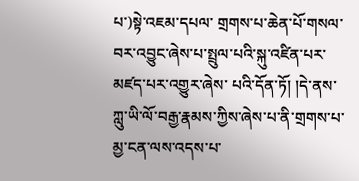པ་)སྟེ་འཇམ་དཔལ་ གྲགས་པ་ཆེན་པོ་གསལ་བར་འབྱུང་ཞེས་པ་སྤྲུལ་པའི་སྐུ་འཛིན་པར་མཛད་པར་འགྱུར་ཞེས་ པའི་དོན་ཏོ། །དེ་ནས་ཀླུ་ཡི་ལོ་བརྒྱ་རྣམས་ཀྱིས་ཞེས་པ་ནི་གྲགས་པ་མྱ་ངན་ལས་འདས་པ་